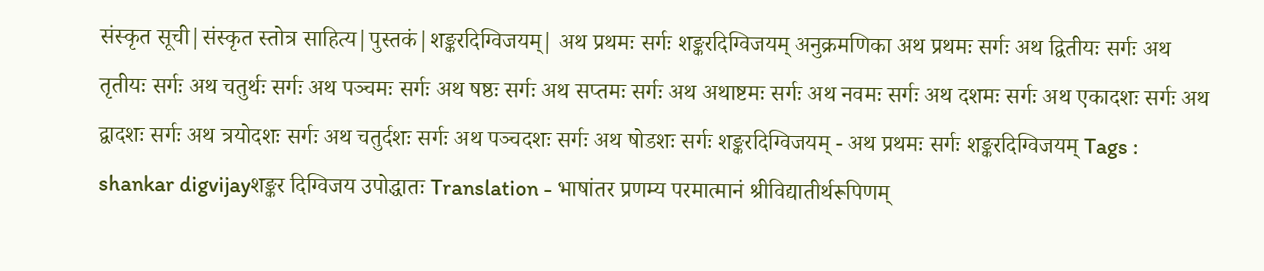संस्कृत सूची|संस्कृत स्तोत्र साहित्य|पुस्तकं|शङ्करदिग्विजयम्| अथ प्रथमः सर्गः शङ्करदिग्विजयम् अनुक्रमणिका अथ प्रथमः सर्गः अथ द्वितीयः सर्गः अथ तृतीयः सर्गः अथ चतुर्थः सर्गः अथ पञ्चमः सर्गः अथ षष्ठः सर्गः अथ सप्तमः सर्गः अथ अथाष्टमः सर्गः अथ नवमः सर्गः अथ दशमः सर्गः अथ एकादशः सर्गः अथ द्वादशः सर्गः अथ त्रयोदशः सर्गः अथ चतुर्दशः सर्गः अथ पञ्चदशः सर्गः अथ षोडशः सर्गः शङ्करदिग्विजयम् - अथ प्रथमः सर्गः शङ्करदिग्विजयम् Tags : shankar digvijayशङ्कर दिग्विजय उपोद्धातः Translation - भाषांतर प्रणम्य परमात्मानं श्रीविद्यातीर्थरूपिणम्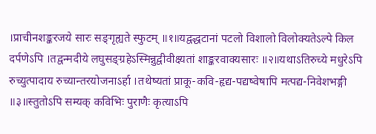।प्राचीनशङ्करजये सारः सङ्गृह्यते स्फुटम् ॥१॥यद्वद्धटानां पटलो विशालो विलोक्यतेऽल्पे किल दर्पणेऽपि ।तद्वन्मदीये लघुसङ्ग्रहेऽस्मिन्नुद्वीवीक्ष्यतां शाङ्करवाक्यसारः ॥२॥यथाऽतिरुच्ये मधुरेऽपि रुच्युत्पादाय रुच्यान्तरयोजनाऽर्हा ।तथेष्यतां प्राकू-कवि-हृद्य-पद्यष्वेषापि मत्पद्य-निवेशभङ्गी ॥३॥स्तुतोऽपि सम्यक् कविभिः पुराणैः कृत्याऽपि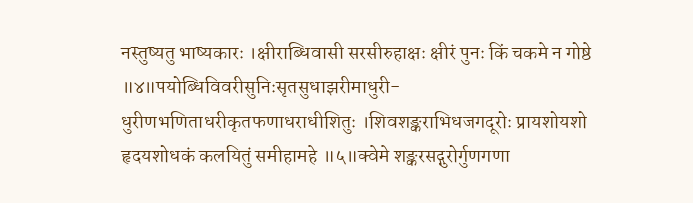नस्तुष्यतु भाष्यकारः ।क्षीराब्धिवासी सरसीरुहाक्षः क्षीरं पुनः किं चकमे न गोष्ठे ॥४॥पयोब्धिविवरीसुनिःसृतसुधाझरीमाधुरी-धुरीणभणिताधरीकृतफणाधराधीशितुः ।शिवशङ्कराभिधजगदूरोः प्रायशोयशो हृदयशोधकं कलयितुं समीहामहे ॥५॥क्वेमे शङ्करसद्गुरोर्गुणगणा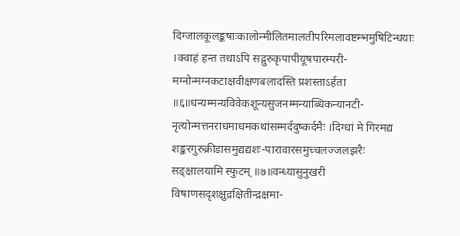दिग्जालकूलङ्कषाःकालोन्मीलितमालतीपरिमलावष्टम्भमुषिटिन्धयाः ।क्वाहं हन्त तथाऽपि सद्गुरुकृपापीयूषपारम्परी-मग्नोन्मग्नकटाक्षवीक्षणबलादस्ति प्रशस्ताऽर्हता ॥६॥धन्यम्मन्यविवेकशून्यसुजनम्मन्याब्धिकन्यानटी-नृत्योन्मत्तनराधमाधमकथांसम्मर्ददुष्कर्दमैः ।दिग्धां मे गिरमद्य शङ्करगुरुक्रीडासमुद्यद्यशः-पारावारसमुच्चलज्जलझरैः सङ्क्षालयामि स्फुटम् ॥७॥वन्ध्यासुनुखरी विषाणसदृशक्षुद्रक्षितीन्द्रक्षमा-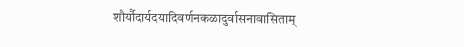शौर्यौदार्यदयादिवर्णनकळादुर्वासनावासिताम्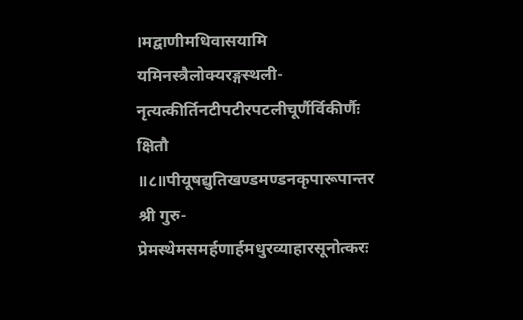।मद्वाणीमधिवासयामि यमिनस्त्रैलोक्यरङ्गस्थली-नृत्यत्कीर्तिनटीपटीरपटलीचूर्णैर्विकीर्णैः क्षितौ ॥८॥पीयूषद्युतिखण्डमण्डनकृपारूपान्तर श्री गुरु-प्रेमस्थेमसमर्हणार्हमधुरव्याहारसूनोत्करः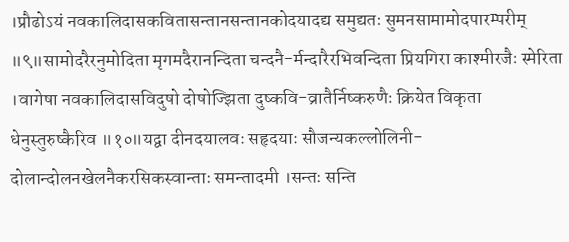।प्रौढोऽयं नवकालिदासकवितासन्तानसन्तानकोदयादद्य समुद्यतः सुमनसामामोदपारम्परीम् ॥९॥सामोदरैरनुमोदिता मृगमदैरानन्दिता चन्दनै-र्मन्दारैरभिवन्दिता प्रियगिरा काश्मीरजैः स्मेरिता ।वागेषा नवकालिदासविदुषो दोषोज्झिता दुष्कवि-व्रातैर्निष्करुणैः क्रियेत विकृता धेनुस्तुरुष्कैरिव ॥१०॥यद्वा दीनदयालवः सहृदयाः सौजन्यकल्लोलिनी-दोलान्दोलनखेलनैकरसिकस्वान्ताः समन्तादमी ।सन्तः सन्ति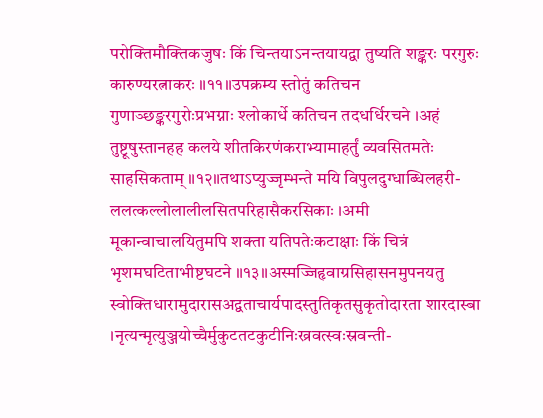परोक्तिमौक्तिकजुषः किं चिन्तयाऽनन्तयायद्वा तुष्यति शङ्करः परगुरुः कारुण्यरत्नाकरः ॥११॥उपक्रम्य स्तोतुं कतिचन गुणाञ्छङ्करगुरोःप्रभग्नाः श्लोकार्धे कतिचन तदधर्धिरचने ।अहं तुष्टूषुस्तानहह कलये शीतकिरणंकराभ्यामाहर्तुं व्यवसितमतेः साहसिकताम् ॥१२॥तथाऽप्युज्जृम्भन्ते मयि विपुलदुग्धाब्धिलहरी-ललत्कल्लोलालीलसितपरिहासैकरसिकाः ।अमी मूकान्वाचालयितुमपि शक्ता यतिपतेःकटाक्षाः किं चित्रं भृशमघटिताभीष्टघटने ॥१३॥अस्मज्जिहृवाग्रसिहासनमुपनयतु स्वोक्तिधारामुदारासअद्वताचार्यपादस्तुतिकृतसुकृतोदारता शारदास्बा ।नृत्यन्मृत्युञ्जयोच्चैर्मुकुटतटकुटीनिःख्रवत्स्वःस्रवन्ती-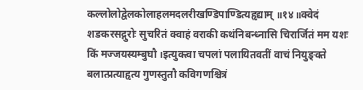कल्लोलोद्वेलकोलाहलमदलरीखण्डिपाण्डित्यहृद्याम् ॥१४॥क्वेदं शङकरसद्गुरोः सुचरितं क्वाहं वराकी कथंनिबन्ध्नासि चिरार्जितं मम यशः किं मज्जयस्यम्बुघौ ।इत्युक्त्वा चपलां पलायितवतीं वाचं नियुङ्क्ते बलात्प्रत्याहृत्य गुणस्तुतौ कविगणश्चित्रं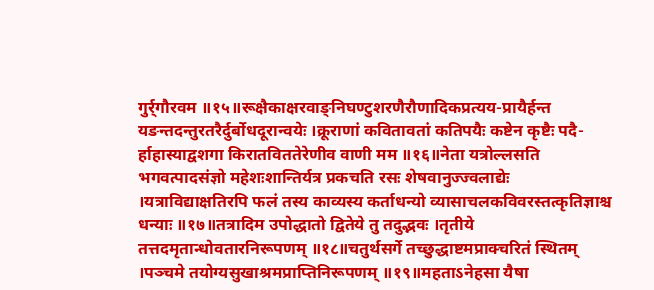गुर्र्गौरवम ॥१५॥रूक्षैकाक्षरवाङ्निघण्टुशरणैरौणादिकप्रत्यय-प्रायैर्हन्त यङन्तदन्तुरतरैर्दुर्बोधदूरान्वयेः ।क्रूराणां कवितावतां कतिपयैः कष्टेन कृष्टैः पदै-र्हाहास्याद्वशगा किरातविततेरेणीव वाणी मम ॥१६॥नेता यत्रोल्लसति भगवत्पादसंज्ञो महेशःशान्तिर्यत्र प्रकचति रसः शेषवानुज्ज्वलाद्येः ।यत्राविद्याक्षतिरपि फलं तस्य काव्यस्य कर्ताधन्यो व्यासाचलकविवरस्तत्कृतिज्ञाश्च धन्याः ॥१७॥तत्रादिम उपोद्धातो द्वितेये तु तदुद्भवः ।तृतीये तत्तदमृतान्धोवतारनिरूपणम् ॥१८॥चतुर्थसर्गे तच्छुद्धाष्टमप्राक्चरितं स्थितम् ।पञ्चमे तयोग्यसुखाश्रमप्राप्तिनिरूपणम् ॥१९॥महताऽनेहसा यैषा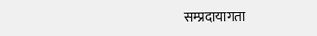सम्प्रदायागता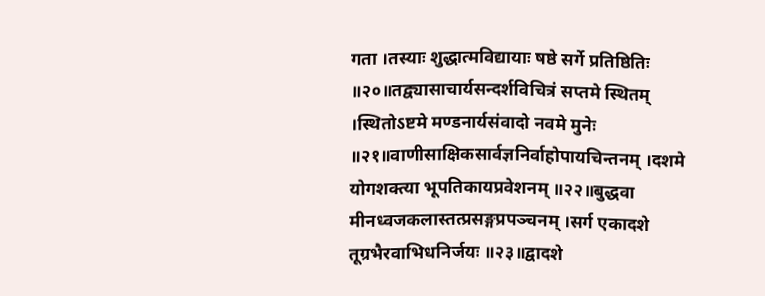गता ।तस्याः शुद्धात्मविद्यायाः षष्ठे सर्गे प्रतिष्ठितिः ॥२०॥तद्व्यासाचार्यसन्दर्शविचित्रं सप्तमे स्थितम् ।स्थितोऽष्टमे मण्डनार्यसंवादो नवमे मुनेः ॥२१॥वाणीसाक्षिकसार्वज्ञनिर्वाहोपायचिन्तनम् ।दशमे योगशक्त्या भूपतिकायप्रवेशनम् ॥२२॥बुद्धवा मीनध्वजकलास्तत्प्रसङ्गप्रपञ्चनम् ।सर्ग एकादशे तूग्रभैरवाभिधनिर्जयः ॥२३॥द्वादशे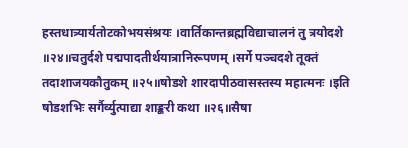हस्तधात्र्यार्यतोटकोभयसंश्रयः ।वार्तिकान्तब्रह्मविद्याचालनं तु त्रयोदशे ॥२४॥चतुर्दशे पद्मपादतीर्थयात्रानिरूपणम् ।सर्गे पञ्चदशे तूक्तं तदाशाजयकौतुकम् ॥२५॥षोडशे शारदापीठवासस्तस्य महात्मनः ।इति षोडशभिः सर्गैर्व्युत्पाद्या शाङ्करी कथा ॥२६॥सैषा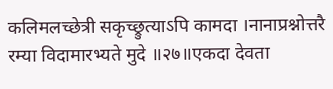कलिमलच्छेत्री सकृच्छ्रुत्याऽपि कामदा ।नानाप्रश्नोत्तरै रम्या विदामारभ्यते मुदे ॥२७॥एकदा देवता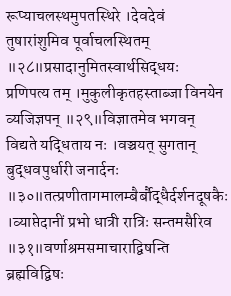रूप्याचलस्थमुपतस्थिरे ।देवदेवं तुषारांशुमिव पूर्वाचलस्थितम् ॥२८॥प्रसादानुमितस्वार्थसिद्धयः प्रणिपत्य तम् ।मुकुलीकृतहस्ताब्जा विनयेन व्यजिज्ञपन् ॥२९॥विज्ञातमेव भगवन् विद्यते यद्धिताय नः ।वञ्चयत् सुगतान् बुद्धवपुर्धारी जनार्दनः ॥३०॥तत्प्रणीतागमालम्बैर्बौद्धैर्दर्शनदूषकैः ।व्याप्तेदानीं प्रभो धात्री रात्रिः सन्तमसैरिव ॥३१॥वर्णाश्रमसमाचाराद्विषन्ति ब्रह्मविद्विषः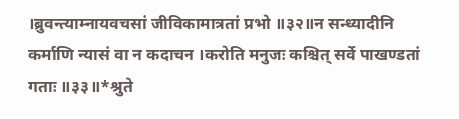।ब्रुवन्त्याम्नायवचसां जीविकामात्रतां प्रभो ॥३२॥न सन्ध्यादीनि कर्माणि न्यासं वा न कदाचन ।करोति मनुजः कश्चित् सर्वे पाखण्डतां गताः ॥३३॥*श्रुते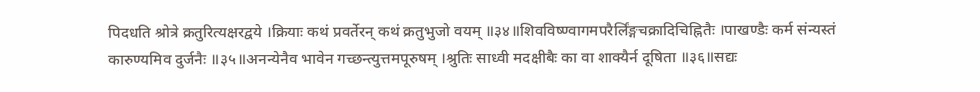पिदधति श्रोत्रे क्रतुरित्यक्षरद्वये ।क्रियाः कथं प्रवर्तेरन् कथं क्रतुभुजो वयम् ॥३४॥शिवविष्ण्वागमपरैर्लिंङ्गचक्रादिचिह्नितैः ।पाखण्डैः कर्म संन्यस्तं कारुण्यमिव दुर्जनैः ॥३५॥अनन्येनैव भावेन गच्छन्त्युत्तमपूरुषम् ।श्रुतिः साध्वी मदक्षीबैः का वा शाक्यैर्न दूषिता ॥३६॥सद्यः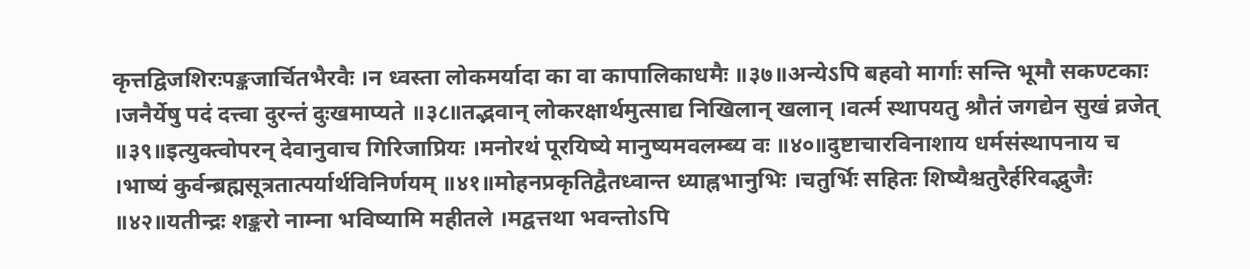कृत्तद्विजशिरःपङ्कजार्चितभैरवैः ।न ध्वस्ता लोकमर्यादा का वा कापालिकाधमैः ॥३७॥अन्येऽपि बहवो मार्गाः सन्ति भूमौ सकण्टकाः ।जनैर्येषु पदं दत्त्वा दुरन्तं दुःखमाप्यते ॥३८॥तद्भवान् लोकरक्षार्थमुत्साद्य निखिलान् खलान् ।वर्त्म स्थापयतु श्रौतं जगद्येन सुखं व्रजेत् ॥३९॥इत्युक्त्वोपरन् देवानुवाच गिरिजाप्रियः ।मनोरथं पूरयिष्ये मानुष्यमवलम्ब्य वः ॥४०॥दुष्टाचारविनाशाय धर्मसंस्थापनाय च ।भाष्यं कुर्वन्ब्रह्मसूत्रतात्पर्यार्थविनिर्णयम् ॥४१॥मोहनप्रकृतिद्वैतध्वान्त ध्याह्नभानुभिः ।चतुर्भिः सहितः शिष्यैश्चतुरैर्हरिवद्भुजैः ॥४२॥यतीन्द्रः शङ्करो नाम्ना भविष्यामि महीतले ।मद्वत्तथा भवन्तोऽपि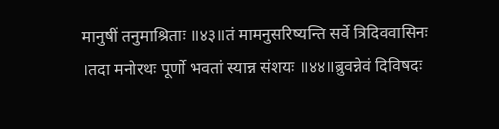मानुषीं तनुमाश्रिताः ॥४३॥तं मामनुसरिष्यन्ति सर्वे त्रिदिववासिनः ।तदा मनोरथः पूर्णो भवतां स्यान्न संशयः ॥४४॥ब्रुवन्नेवं दिविषदः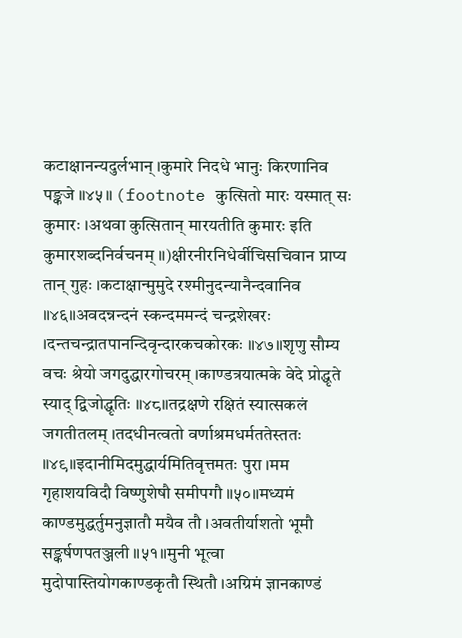कटाक्षानन्यदुर्लभान् ।कुमारे निदधे भानुः किरणानिव पङ्कजे ॥४५॥ (footnote कुत्सितो मारः यस्मात् सः कुमारः ।अथवा कुत्सितान् मारयतीति कुमारः इति कुमारशब्दनिर्वचनम् ॥)क्षीरनीरनिधेर्वीचिसचिवान प्राप्य तान् गुहः ।कटाक्षान्मुमुदे रश्मीनुदन्यानैन्दवानिव ॥४६॥अवदन्नन्दनं स्कन्दममन्दं चन्द्रशेखरः ।दन्तचन्द्रातपानन्दिवृन्दारकचकोरकः ॥४७॥शृणु सौम्य वचः श्रेयो जगदुद्धारगोचरम् ।काण्डत्रयात्मके वेदे प्रोद्धृते स्याद् द्विजोद्धृतिः ॥४८॥तद्रक्षणे रक्षितं स्यात्सकलं जगतीतलम् ।तदधीनत्वतो वर्णाश्रमधर्मततेस्ततः ॥४९॥इदानीमिदमुद्धार्यमितिवृत्तमतः पुरा ।मम गृहाशयविदौ विष्णुशेषौ समीपगौ ॥५०॥मध्यमं काण्डमुद्धर्तुमनुज्ञातौ मयैव तौ ।अवतीर्याशतो भूमौ सङ्कर्षणपतञ्जली ॥५१॥मुनी भूत्वा मुदोपास्तियोगकाण्डकृतौ स्थितौ ।अग्रिमं ज्ञानकाण्डं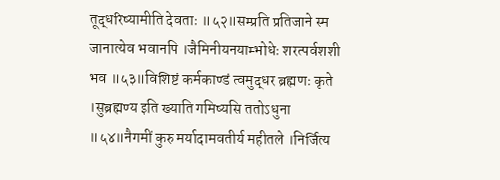तूद्धरिष्यामीति देवताः ॥५२॥सम्प्रति प्रतिजाने स्म जानात्येव भवानपि ।जैमिनीयनयाम्भोधेः शरत्पर्वशशी भव ॥५३॥विशिष्टं कर्मकाण्डं त्वमुद्धर ब्रह्मणः कृते ।सुब्रह्मण्य इति ख्याति गमिष्यसि ततोऽधुना ॥५४॥नैगमीं कुरु मर्यादामवतीर्य महीतले ।निर्जित्य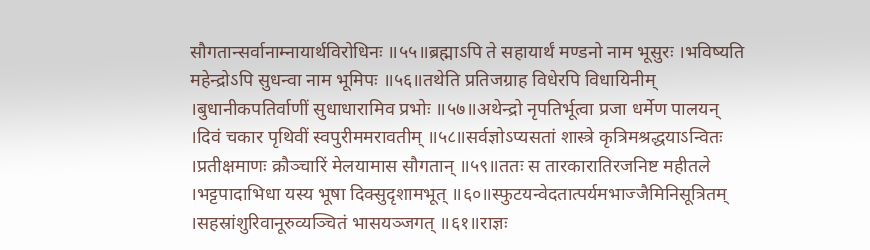सौगतान्सर्वानाम्नायार्थविरोधिनः ॥५५॥ब्रह्माऽपि ते सहायार्थं मण्डनो नाम भूसुरः ।भविष्यति महेन्द्रोऽपि सुधन्वा नाम भूमिपः ॥५६॥तथेति प्रतिजग्राह विधेरपि विधायिनीम् ।बुधानीकपतिर्वाणीं सुधाधारामिव प्रभोः ॥५७॥अथेन्द्रो नृपतिर्भूत्वा प्रजा धर्मेण पालयन् ।दिवं चकार पृथिवीं स्वपुरीममरावतीम् ॥५८॥सर्वज्ञोऽप्यसतां शास्त्रे कृत्रिमश्रद्धयाऽन्वितः ।प्रतीक्षमाणः क्रौञ्चारिं मेलयामास सौगतान् ॥५९॥ततः स तारकारातिरजनिष्ट महीतले ।भट्टपादाभिधा यस्य भूषा दिक्सुदृशामभूत् ॥६०॥स्फुटयन्वेदतात्पर्यमभाज्जैमिनिसूत्रितम् ।सहस्रांशुरिवानूरुव्यञ्चितं भासयञ्जगत् ॥६१॥राज्ञः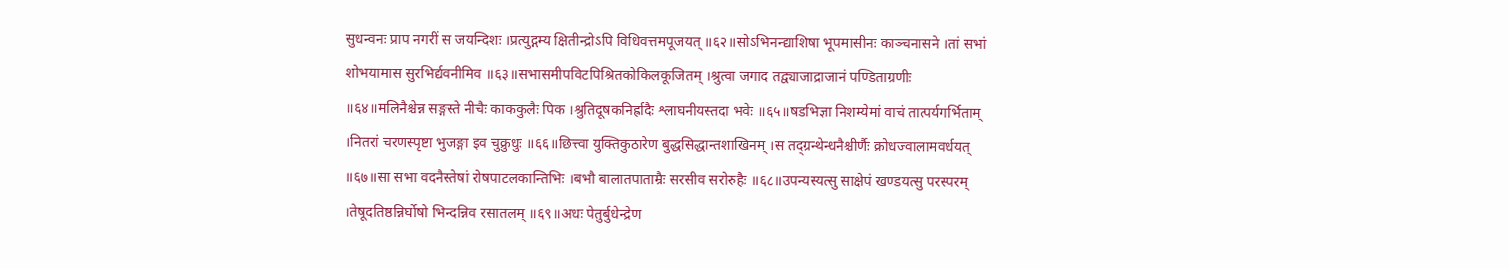सुधन्वनः प्राप नगरीं स जयन्दिशः ।प्रत्युद्गम्य क्षितीन्द्रोऽपि विधिवत्तमपूजयत् ॥६२॥सोऽभिनन्द्याशिषा भूपमासीनः काञ्चनासने ।तां सभां शोभयामास सुरभिर्द्यवनीमिव ॥६३॥सभासमीपविटपिश्रितकोकिलकूजितम् ।श्रुत्वा जगाद तद्व्याजाद्राजानं पण्डिताग्रणीः ॥६४॥मलिनैश्चेन्न सङ्गस्ते नीचैः काककुलैः पिक ।श्रुतिदूषकनिर्ह्रादैः श्लाघनीयस्तदा भवेः ॥६५॥षडभिज्ञा निशम्येमां वाचं तात्पर्यगर्भिताम् ।नितरां चरणस्पृष्टा भुजङ्गा इव चुक्रुधुः ॥६६॥छित्त्वा युक्तिकुठारेण बुद्धसिद्धान्तशाखिनम् ।स तद्ग्रन्थेन्धनैश्चीर्णैः क्रोधज्वालामवर्धयत् ॥६७॥सा सभा वदनैस्तेषां रोषपाटलकान्तिभिः ।बभौ बालातपाताम्रैः सरसीव सरोरुहैः ॥६८॥उपन्यस्यत्सु साक्षेपं खण्डयत्सु परस्परम् ।तेषूदतिष्ठन्निर्घोषो भिन्दन्निव रसातलम् ॥६९॥अधः पेतुर्बुधेन्द्रेण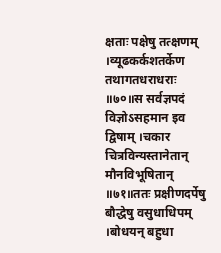क्षताः पक्षेषु तत्क्षणम् ।व्यूढकर्कशतर्केण तथागतधराधराः ॥७०॥स सर्वज्ञपदं विज्ञोऽसहमान इव द्विषाम् ।चकार चित्रविन्यस्तानेतान् मौनविभूषितान् ॥७१॥ततः प्रक्षीणदर्पेषु बौद्धेषु वसुधाधिपम् ।बोधयन् बहुधा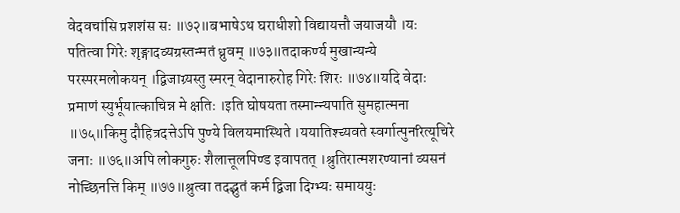वेदवचांसि प्रशशंस सः ॥७२॥बभाषेऽथ घराधीशो विद्यायत्तौ जयाजयौ ।यः पतित्वा गिरेः शृङ्गादव्यग्रस्तन्मतं ध्रुवम् ॥७३॥तदाकर्ण्य मुखान्यन्ये परस्परमलोकयन् ।द्विजाग्र्यस्तु स्मरन् वेदानारुरोह गिरेः शिरः ॥७४॥यदि वेदाः प्रमाणं स्युर्भूयात्काचिन्न मे क्षतिः ।इति घोषयता तस्मान्न्यपाति सुमहात्मना ॥७५॥किमु दौहित्रदत्तेऽपि पुण्ये विलयमास्थिते ।ययातिश्च्यवते स्वर्गात्पुनरित्यूचिरे जनाः ॥७६॥अपि लोकगुरुः शैलात्तूलपिण्ड इवापतत् ।श्रुतिरात्मशरण्यानां व्यसनं नोच्छिनत्ति किम् ॥७७॥श्रुत्वा तदद्भुतं कर्म द्विजा दिग्भ्यः समाययुः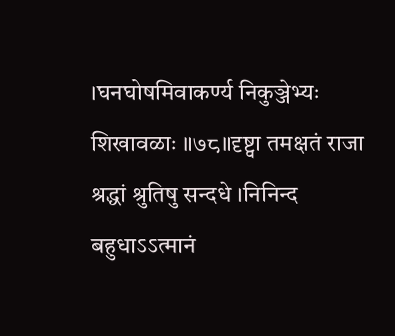।घनघोषमिवाकर्ण्य निकुञ्जेभ्यः शिखावळाः ॥७८॥दृष्ट्वा तमक्षतं राजा श्रद्धां श्रुतिषु सन्दधे ।निनिन्द बहुधाऽऽत्मानं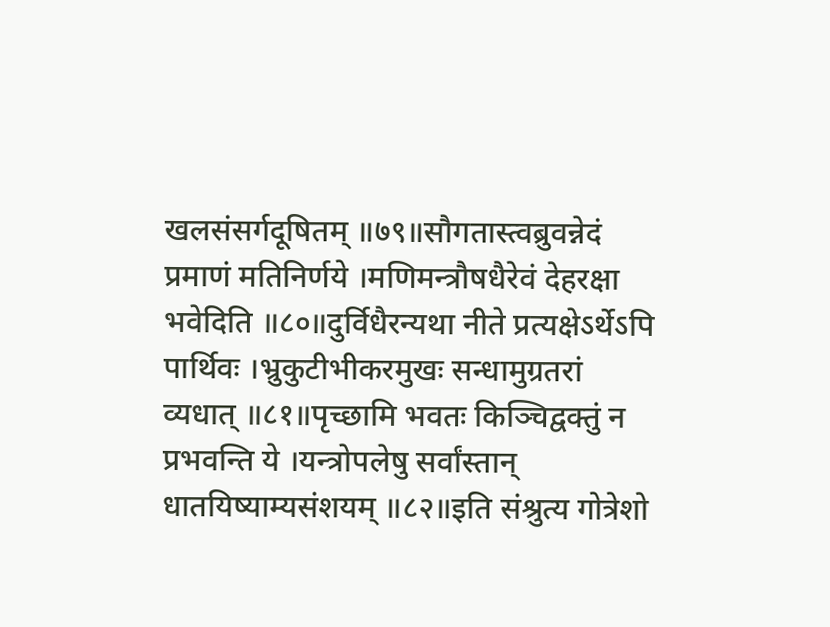खलसंसर्गदूषितम् ॥७९॥सौगतास्त्वब्रुवन्नेदं प्रमाणं मतिनिर्णये ।मणिमन्त्रौषधैरेवं देहरक्षा भवेदिति ॥८०॥दुर्विधैरन्यथा नीते प्रत्यक्षेऽर्थेऽपि पार्थिवः ।भ्रुकुटीभीकरमुखः सन्धामुग्रतरां व्यधात् ॥८१॥पृच्छामि भवतः किञ्चिद्वक्तुं न प्रभवन्ति ये ।यन्त्रोपलेषु सर्वांस्तान् धातयिष्याम्यसंशयम् ॥८२॥इति संश्रुत्य गोत्रेशो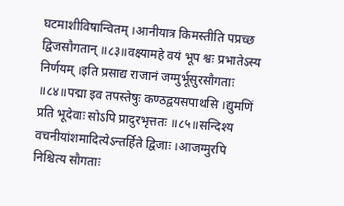घटमाशीविषान्वितम् ।आनीयात्र किमस्तीति पप्रच्छ द्विजसौगतान् ॥८३॥वक्ष्यामहे वयं भूप श्वः प्रभातेऽस्य निर्णयम् ।इति प्रसाद्य राजानं जग्मुर्भूसुरसौगताः ॥८४॥पद्मा इव तपस्तेषुः कण्ठद्वयसपाथसि ।द्युमणिं प्रति भूदेवाः सोऽपि प्रादुरभृत्ततः ॥८५॥सन्दिश्य वचनीयांशमादित्येऽन्तर्हिते द्विजाः ।आजग्मुरपि निश्चित्य सौगताः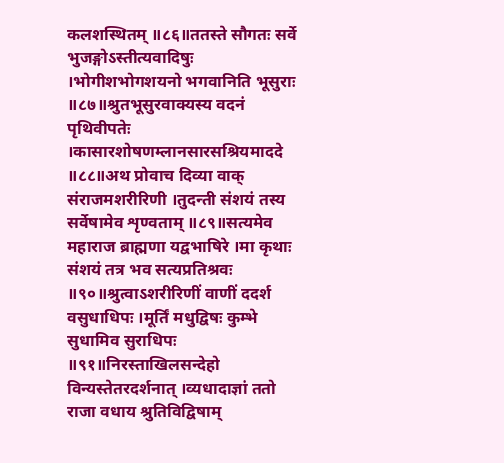कलशस्थितम् ॥८६॥ततस्ते सौगतः सर्वे भुजङ्गोऽस्तीत्यवादिषुः ।भोगीशभोगशयनो भगवानिति भूसुराः ॥८७॥श्रुतभूसुरवाक्यस्य वदनं पृथिवीपतेः ।कासारशोषणम्लानसारसश्रियमाददे ॥८८॥अथ प्रोवाच दिव्या वाक् संराजमशरीरिणी ।तुदन्ती संशयं तस्य सर्वेषामेव शृण्वताम् ॥८९॥सत्यमेव महाराज ब्राह्मणा यद्वभाषिरे ।मा कृथाः संशयं तत्र भव सत्यप्रतिश्रवः ॥९०॥श्रुत्वाऽशरीरिणीं वाणीं ददर्श वसुधाधिपः ।मूर्तिं मधुद्विषः कुम्भे सुधामिव सुराधिपः ॥९१॥निरस्ताखिलसन्देहो विन्यस्तेतरदर्शनात् ।व्यधादाज्ञां ततो राजा वधाय श्रुतिविद्विषाम्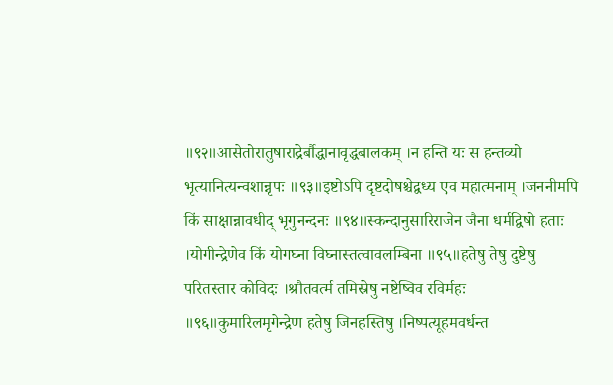॥९२॥आसेतोरातुषाराद्रेर्बौद्धानावृद्धबालकम् ।न हन्ति यः स हन्तव्यो भृत्यानित्यन्वशान्नृपः ॥९३॥इष्टोऽपि दृष्टदोषश्चेद्वध्य एव महात्मनाम् ।जननीमपि किं साक्षान्नावधीद् भृगुनन्दनः ॥९४॥स्कन्दानुसारिराजेन जैना धर्मद्विषो हताः ।योगीन्द्रेणेव किं योगघ्ना विघ्नास्तत्वावलम्बिना ॥९५॥हतेषु तेषु दुष्टेषु परितस्तार कोविदः ।श्रौतवर्त्म तमिस्रेषु नष्टेष्विव रविर्महः ॥९६॥कुमारिलमृगेन्द्रेण हतेषु जिनहस्तिषु ।निष्पत्यूहमवर्धन्त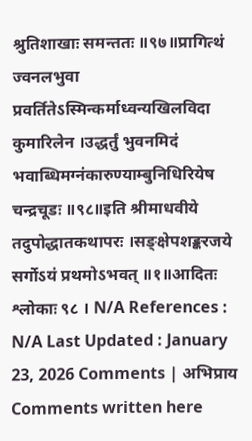श्रुतिशाखाः समन्ततः ॥९७॥प्रागित्थं ज्वनलभुवा प्रवर्तितेऽस्मिन्कर्माध्वन्यखिलविदा कुमारिलेन ।उद्धर्तुं भुवनमिदं भवाब्धिमग्नंकारुण्याम्बुनिधिरियेष चन्द्रचूडः ॥९८॥इति श्रीमाधवीये तदुपोद्धातकथापरः ।सङ्क्षेपशङ्करजये सर्गोऽयं प्रथमोऽभवत् ॥१॥आदितः श्लोकाः ९८ । N/A References : N/A Last Updated : January 23, 2026 Comments | अभिप्राय Comments written here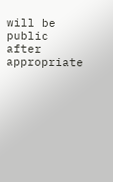will be public after appropriate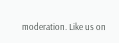moderation. Like us on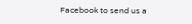Facebook to send us a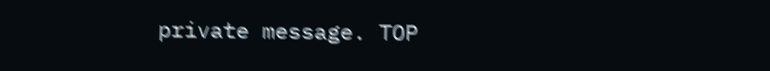private message. TOP